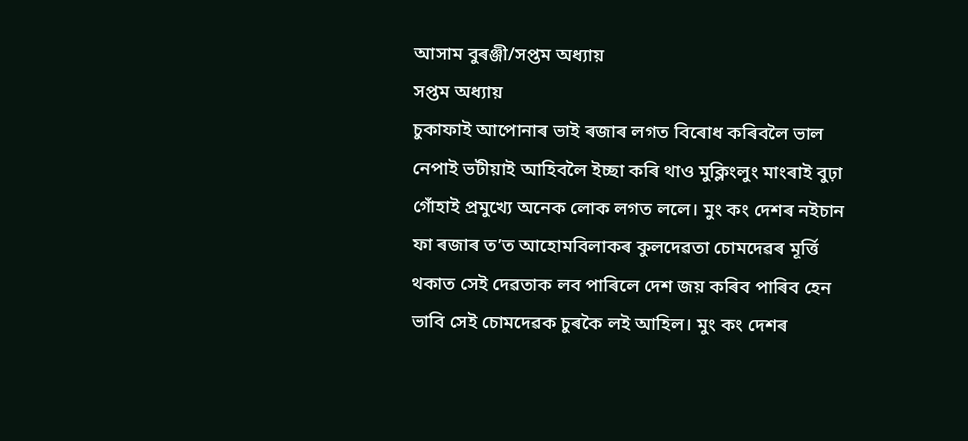আসাম বুৰঞ্জী/সপ্তম অধ্যায়
সপ্তম অধ্যায়
চুকাফাই আপোনাৰ ভাই ৰজাৰ লগত বিৰোধ কৰিবলৈ ভাল নেপাই ভটীয়াই আহিবলৈ ইচ্ছা কৰি থাও মুক্লিংলুং মাংৰাই বুঢ়া গোঁহাই প্ৰমুখ্যে অনেক লোক লগত ললে। মুং কং দেশৰ নইচান ফা ৰজাৰ ত’ত আহোমবিলাকৰ কুলদেৱতা চোমদেৱৰ মূৰ্ত্তি থকাত সেই দেৱতাক লব পাৰিলে দেশ জয় কৰিব পাৰিব হেন ভাবি সেই চোমদেৱক চুৰকৈ লই আহিল। মুং কং দেশৰ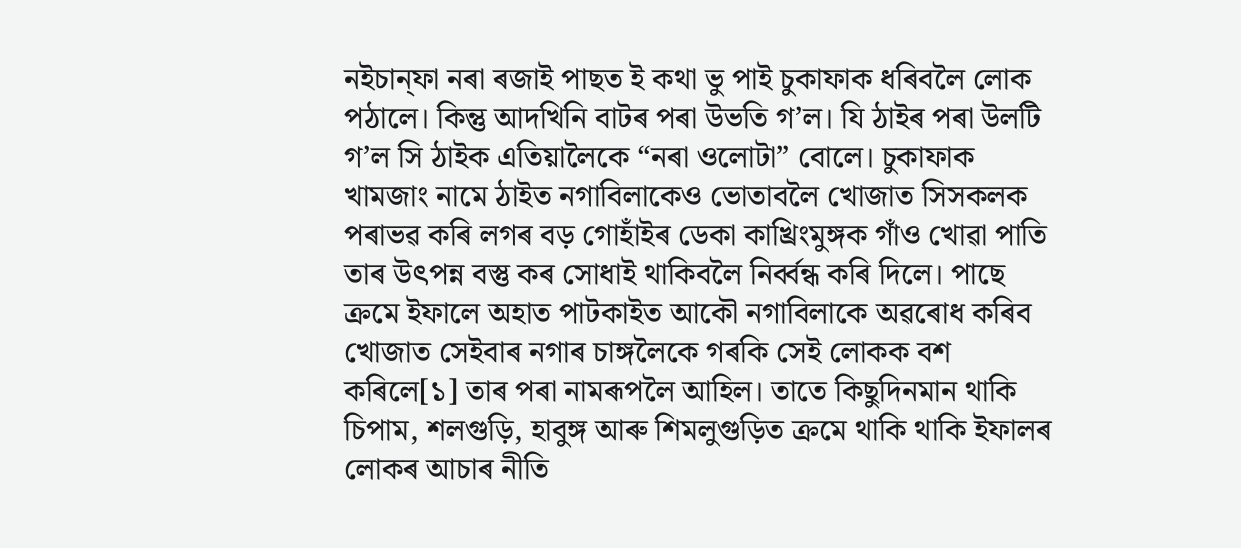নইচান্ফা নৰা ৰজাই পাছত ই কথা ভু পাই চুকাফাক ধৰিবলৈ লোক পঠালে। কিন্তু আদখিনি বাটৰ পৰা উভতি গ’ল। যি ঠাইৰ পৰা উলটি গ’ল সি ঠাইক এতিয়ালৈকে “নৰা ওলোটা” বোলে। চুকাফাক খামজাং নামে ঠাইত নগাবিলাকেও ভোতাবলৈ খোজাত সিসকলক পৰাভৱ কৰি লগৰ বড় গোহাঁইৰ ডেকা কাখ্ৰিংমুঙ্গক গাঁও খোৱা পাতি তাৰ উৎপন্ন বস্তু কৰ সোধাই থাকিবলৈ নিৰ্ব্বন্ধ কৰি দিলে। পাছে ক্ৰমে ইফালে অহাত পাটকাইত আকৌ নগাবিলাকে অৱৰোধ কৰিব খোজাত সেইবাৰ নগাৰ চাঙ্গলৈকে গৰকি সেই লোকক বশ কৰিলে[১] তাৰ পৰা নামৰূপলৈ আহিল। তাতে কিছুদিনমান থাকি চিপাম, শলগুড়ি, হাবুঙ্গ আৰু শিমলুগুড়িত ক্ৰমে থাকি থাকি ইফালৰ লোকৰ আচাৰ নীতি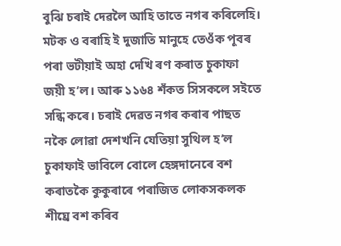বুঝি চৰাই দেৱলৈ আহি তাতে নগৰ কৰিলেহি। মটক ও বৰাহি ই দুজাতি মানুহে তেওঁক পূবৰ পৰা ভটীয়াই অহা দেখি ৰণ কৰাত চুকাফা জয়ী হ’ল। আৰু ১১৬৪ শঁকত সিসকলে সইতে সন্ধি কৰে। চৰাই দেৱত নগৰ কৰাৰ পাছত নকৈ লোৱা দেশখনি যেতিয়া সুথিল হ’ল চুকাফাই ভাবিলে বোলে হেঙ্গদানেৰে বশ কৰাতকৈ কুকুৰাৰে পৰাজিত লোকসকলক শীঘ্ৰে বশ কৰিব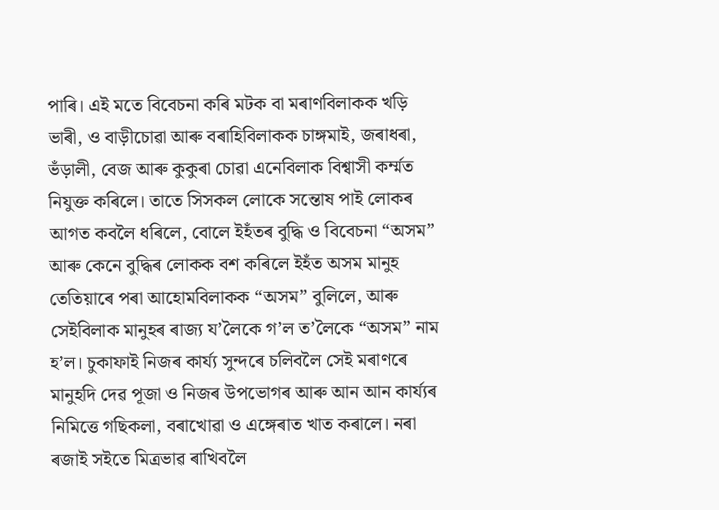পাৰি। এই মতে বিবেচনা কৰি মটক বা মৰাণবিলাকক খড়ি ভাৰী, ও বাড়ীচোৱা আৰু বৰাহিবিলাকক চাঙ্গমাই, জৰাধৰা, ভঁড়ালী, বেজ আৰু কুকুৰা চোৱা এনেবিলাক বিশ্বাসী কৰ্ম্মত নিযুক্ত কৰিলে। তাতে সিসকল লোকে সন্তোষ পাই লোকৰ আগত কবলৈ ধৰিলে, বোলে ইহঁতৰ বুদ্ধি ও বিবেচনা “অসম” আৰু কেনে বুদ্ধিৰ লোকক বশ কৰিলে ইহঁত অসম মানুহ তেতিয়াৰে পৰা আহোমবিলাকক “অসম” বুলিলে, আৰু সেইবিলাক মানুহৰ ৰাজ্য য’লৈকে গ’ল ত’লৈকে “অসম” নাম হ’ল। চুকাফাই নিজৰ কাৰ্য্য সুন্দৰে চলিবলৈ সেই মৰাণৰে মানুহদি দেৱ পূজা ও নিজৰ উপভোগৰ আৰু আন আন কাৰ্য্যৰ নিমিত্তে গছিকলা, বৰাখোৱা ও এঙ্গেৰাত খাত কৰালে। নৰা ৰজাই সইতে মিত্ৰভাৱ ৰাখিবলৈ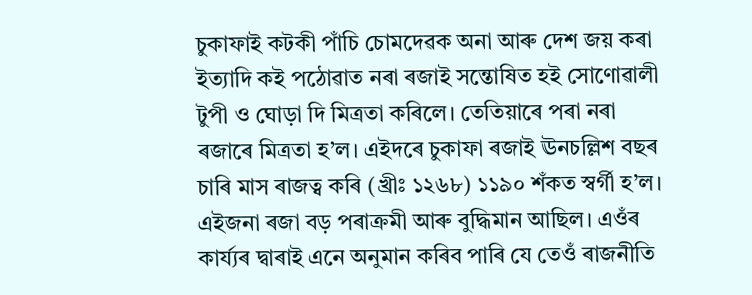চুকাফাই কটকী পাঁচি চোমদেৱক অনা আৰু দেশ জয় কৰা ইত্যাদি কই পঠোৱাত নৰা ৰজাই সন্তোষিত হই সোণোৱালী টুপী ও ঘোড়া দি মিত্ৰতা কৰিলে। তেতিয়াৰে পৰা নৰা ৰজাৰে মিত্ৰতা হ’ল। এইদৰে চুকাফা ৰজাই ঊনচল্লিশ বছৰ চাৰি মাস ৰাজত্ব কৰি (খ্ৰীঃ ১২৬৮) ১১৯০ শঁকত স্বৰ্গী হ’ল। এইজনা ৰজা বড় পৰাক্ৰমী আৰু বুদ্ধিমান আছিল। এওঁৰ কাৰ্য্যৰ দ্বাৰাই এনে অনুমান কৰিব পাৰি যে তেওঁ ৰাজনীতি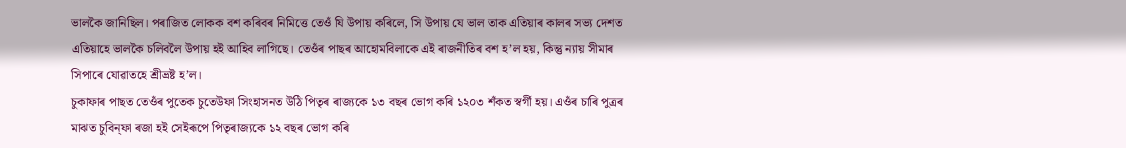ভালকৈ জানিছিল। পৰাজিত লোকক বশ কৰিবৰ নিমিত্তে তেওঁ যি উপায় কৰিলে, সি উপায় যে ভাল তাক এতিয়াৰ কালৰ সভ্য দেশত এতিয়াহে ভালকৈ চলিবলৈ উপায় হই আহিব লাগিছে। তেওঁৰ পাছৰ আহোমবিলাকে এই ৰাজনীতিৰ বশ হ’ল হয়, কিন্তু ন্যায় সীমাৰ সিপাৰে যোৱাতহে শ্ৰীভ্ৰষ্ট হ’ল।
চুকাফাৰ পাছত তেওঁৰ পুতেক চুতেউফা সিংহাসনত উঠি পিতৃৰ ৰাজ্যকে ১৩ বছৰ ভোগ কৰি ১২০৩ শঁকত স্বৰ্গী হয়। এওঁৰ চাৰি পুত্ৰৰ মাঝত চুবিন্ফা ৰজা হই সেইৰূপে পিতৃৰাজ্যকে ১২ বছৰ ভোগ কৰি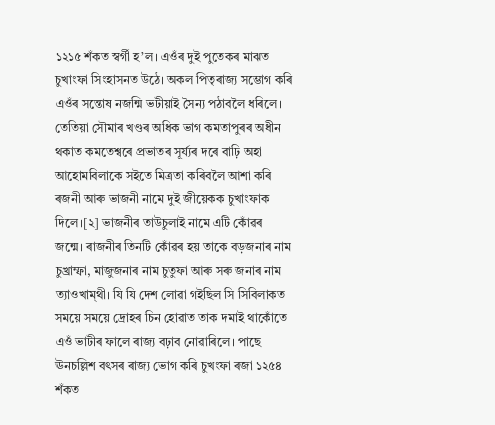১২১৫ শঁকত স্বৰ্গী হ’ল। এওঁৰ দুই পুতেকৰ মাঝত চুখাংফা সিংহাসনত উঠে। অকল পিতৃৰাজ্য সম্ভোগ কৰি এওঁৰ সন্তোষ নজন্মি ভটীয়াই সৈন্য পঠাবলৈ ধৰিলে। তেতিয়া সৌমাৰ খণ্ডৰ অধিক ভাগ কমতাপুৰৰ অধীন থকাত কমতেশ্বৰে প্ৰভাতৰ সূৰ্য্যৰ দৰে বাঢ়ি অহা আহোমবিলাকে সইতে মিত্ৰতা কৰিবলৈ আশা কৰি ৰজনী আৰু ভাজনী নামে দুই জীয়েকক চুখাংফাক দিলে।[২] ভাজনীৰ তাউচুলাই নামে এটি কোঁৱৰ জন্মে। ৰাজনীৰ তিনটি কোঁৱৰ হয় তাকে বড়জনাৰ নাম চুখ্ৰাম্ফা, মাজুজনাৰ নাম চুতুফা আৰু সৰু জনাৰ নাম ত্যাওখাম্থী। যি যি দেশ লোৱা গইছিল সি সিবিলাকত সময়ে সময়ে দ্ৰোহৰ চিন হোৱাত তাক দমাই থাকোঁতে এওঁ ভাটীৰ ফালে ৰাজ্য বঢ়াব নোৱাৰিলে। পাছে ঊনচল্লিশ বৎসৰ ৰাজ্য ভোগ কৰি চুখংফা ৰজা ১২৫৪ শঁকত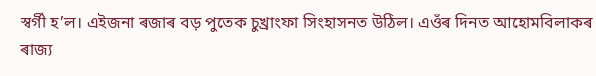স্বৰ্গী হ’ল। এইজনা ৰজাৰ বড় পুতেক চুখ্ৰাংফা সিংহাসনত উঠিল। এওঁৰ দিনত আহোমবিলাকৰ ৰাজ্য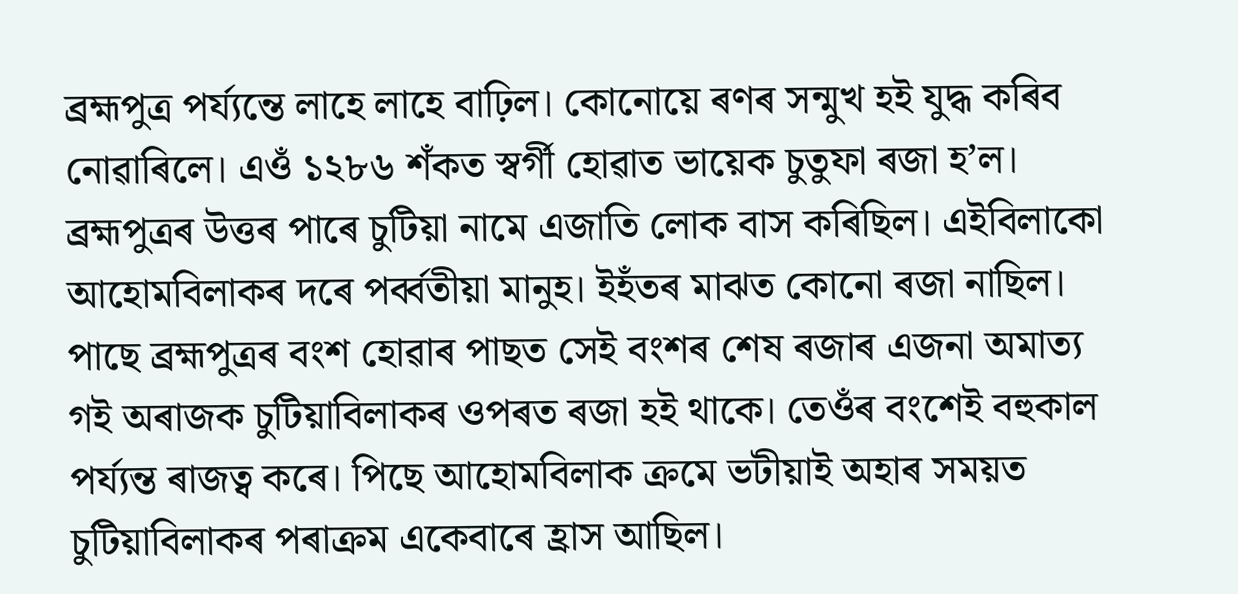ব্ৰহ্মপুত্ৰ পৰ্য্যন্তে লাহে লাহে বাঢ়িল। কোনোয়ে ৰণৰ সন্মুখ হই যুদ্ধ কৰিব নোৱাৰিলে। এওঁ ১২৮৬ শঁকত স্বৰ্গী হোৱাত ভায়েক চুতুফা ৰজা হ’ল। ব্ৰহ্মপুত্ৰৰ উত্তৰ পাৰে চুটিয়া নামে এজাতি লোক বাস কৰিছিল। এইবিলাকো আহোমবিলাকৰ দৰে পৰ্ব্বতীয়া মানুহ। ইহঁতৰ মাঝত কোনো ৰজা নাছিল। পাছে ব্ৰহ্মপুত্ৰৰ বংশ হোৱাৰ পাছত সেই বংশৰ শেষ ৰজাৰ এজনা অমাত্য গই অৰাজক চুটিয়াবিলাকৰ ওপৰত ৰজা হই থাকে। তেওঁৰ বংশেই বহুকাল পৰ্য্যন্ত ৰাজত্ব কৰে। পিছে আহোমবিলাক ক্ৰমে ভটীয়াই অহাৰ সময়ত চুটিয়াবিলাকৰ পৰাক্ৰম একেবাৰে হ্ৰাস আছিল।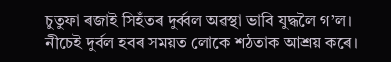চুতুফা ৰজাই সিহঁতৰ দুৰ্ব্বল অৱস্থা ভাবি যুদ্ধলৈ গ’ল। নীচেই দুৰ্বল হবৰ সময়ত লোকে শঠতাক আশ্ৰয় কৰে।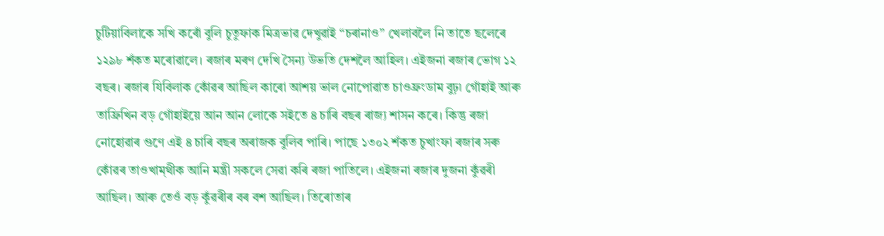চুটিয়াবিলাকে সখি কৰোঁ বুলি চুতুফাক মিত্ৰভাৱ দেখুৱাই “চৰানাও” খেলাবলৈ নি তাতে ছলেৰে ১২৯৮ শঁকত মৰোৱালে। ৰজাৰ মৰণ দেখি সৈন্য উভতি দেশলৈ আহিল। এইজনা ৰজাৰ ভোগ ১২ বছৰ। ৰজাৰ যিবিলাক কোঁৱৰ আছিল কাৰো আশয় ভাল নোপোৱাত চাওফ্ৰংডাম বুঢ়৷ গোঁহাই আৰু তাফ্ৰিখিন বড় গোঁহাইয়ে আন আন লোকে সইতে ৪ চাৰি বছৰ ৰাজ্য শাসন কৰে। কিন্তু ৰজা নোহোৱাৰ গুণে এই ৪ চাৰি বছৰ অৰাজক বুলিব পাৰি। পাছে ১৩০২ শঁকত চুখাংফা ৰজাৰ সৰু কোঁৱৰ তাওখাম্থীক আনি মন্ত্ৰী সকলে সেৱা কৰি ৰজা পাতিলে। এইজনা ৰজাৰ দুজনা কুঁৱৰী আছিল। আৰু তেওঁ বড় কুঁৱৰীৰ বৰ বশ আছিল। তিৰোতাৰ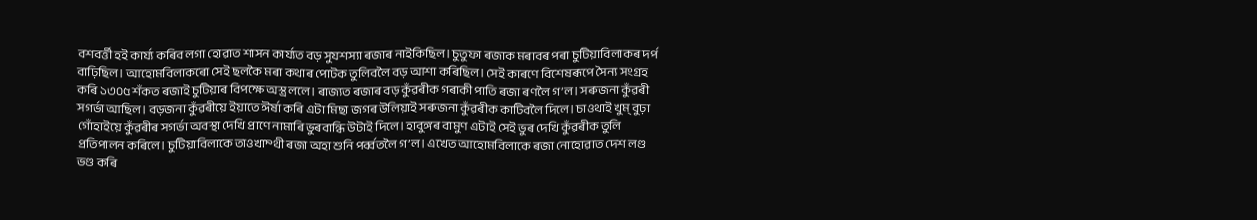বশবৰ্ত্তী হই কাৰ্য্য কৰিব লগা হোৱাত শাসন কাৰ্য্যত বড় সুযশস্যা ৰজাৰ নাইকিছিল। চুতুফা ৰজাক মৰাবৰ পৰা চুটিয়াবিলাকৰ দৰ্প বাঢ়িছিল। আহোমবিলাকৰো সেই ছলকৈ মৰা কথাৰ পোটক তুলিবলৈ বড় আশা কৰিছিল। সেই কাৰণে বিশেষৰূপে সৈন্য সংগ্ৰহ কৰি ১৩০৫ শঁকত ৰজাই চুটিয়াৰ বিপক্ষে অস্ত্ৰ ললে। ৰাজ্যত ৰজাৰ বড় কুঁৱৰীক গৰাকী পাতি ৰজা ৰণলৈ গ’ল। সৰুজনা কুঁৱৰী সগৰ্ভা আছিল। বড়জনা কুঁৱৰীয়ে ইয়াতে ঈৰ্ষা কৰি এটা মিছা জগৰ উলিয়াই সৰুজনা কুঁৱৰীক কাটিবলৈ দিলে। চাওথাই খুম্ বুঢ়া গোঁহাইয়ে কুঁৱৰীৰ সগৰ্ভা অবস্থা দেখি প্ৰাণে নামাৰি ভুৰবান্ধি উটাই দিলে। হাবুঙ্গৰ বামুণ এটাই সেই ভুৰ দেখি কুঁৱৰীক তুলি প্ৰতিপালন কৰিলে। চুটিয়াবিলাকে তাওখাম্থী ৰজা অহা শুনি পৰ্ব্বতলৈ গ’ল। এখেত আহোমবিলাকে ৰজা নোহোৱাত দেশ লণ্ড ভণ্ড কৰি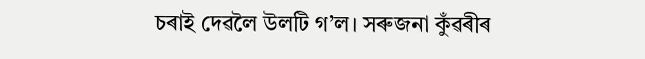চৰাই দেৱলৈ উলটি গ’ল। সৰুজনা কুঁৱৰীৰ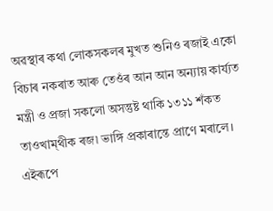অৱস্থাৰ কথা লোকসকলৰ মুখত শুনিও ৰজাই একো বিচাৰ নকৰাত আৰু তেওঁৰ আন আন অন্যায় কাৰ্য্যত মন্ত্ৰী ও প্ৰজা সকলো অসন্তুষ্ট থাকি ১৩১১ শঁকত তাওখাম্থীক ৰজ৷ ভাঙ্গি প্ৰকাৰান্তে প্ৰাণে মৰালে। এইৰূপে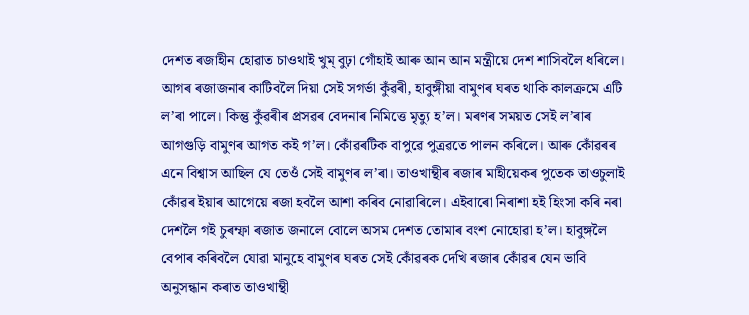দেশত ৰজাহীন হোৱাত চাওথাই খুম্ বুঢ়া গোঁহাই আৰু আন আন মন্ত্ৰীয়ে দেশ শাসিবলৈ ধৰিলে। আগৰ ৰজাজনাৰ কাটিবলৈ দিয়া সেই সগৰ্ভা কুঁৱৰী, হাবুঙ্গীয়া বামুণৰ ঘৰত থাকি কালক্ৰমে এটি ল’ৰা পালে। কিন্তু কুঁৱৰীৰ প্ৰসৱৰ বেদনাৰ নিমিত্তে মৃত্যু হ’ল। মৰণৰ সময়ত সেই ল’ৰাৰ আগগুড়ি বামুণৰ আগত কই গ’ল। কোঁৱৰটিক বাপুৱে পুত্ৰৱতে পালন কৰিলে। আৰু কোঁৱৰৰ এনে বিশ্বাস আছিল যে তেওঁ সেই বামুণৰ ল’ৰা। তাওখাম্থীৰ ৰজাৰ মাহীয়েকৰ পুতেক তাওচুলাই কোঁৱৰ ইয়াৰ আগেয়ে ৰজা হবলৈ আশা কৰিব নোৱাৰিলে। এইবাৰো নিৰাশা হই হিংসা কৰি নৰা দেশলৈ গই চুৰম্ফা ৰজাত জনালে বোলে অসম দেশত তোমাৰ বংশ নোহোৱা হ’ল। হাবুঙ্গলৈ বেপাৰ কৰিবলৈ যোৱা মানুহে বামুণৰ ঘৰত সেই কোঁৱৰক দেখি ৰজাৰ কোঁৱৰ যেন ভাবি অনুসন্ধান কৰাত তাওখাম্থী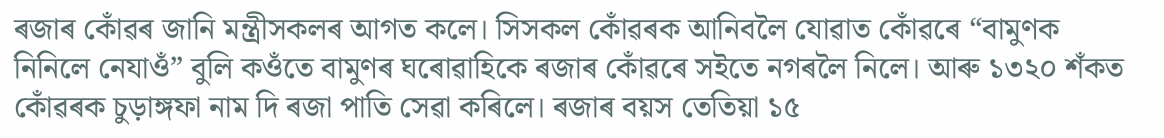ৰজাৰ কোঁৱৰ জানি মন্ত্ৰীসকলৰ আগত কলে। সিসকল কোঁৱৰক আনিবলৈ যোৱাত কোঁৱৰে “বামুণক নিনিলে নেযাওঁ” বুলি কওঁতে বামুণৰ ঘৰোৱাহিকে ৰজাৰ কোঁৱৰে সইতে নগৰলৈ নিলে। আৰু ১৩২০ শঁকত কোঁৱৰক চুড়াঙ্গফা নাম দি ৰজা পাতি সেৱা কৰিলে। ৰজাৰ বয়স তেতিয়া ১৫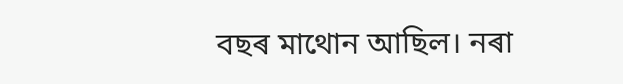বছৰ মাথোন আছিল। নৰা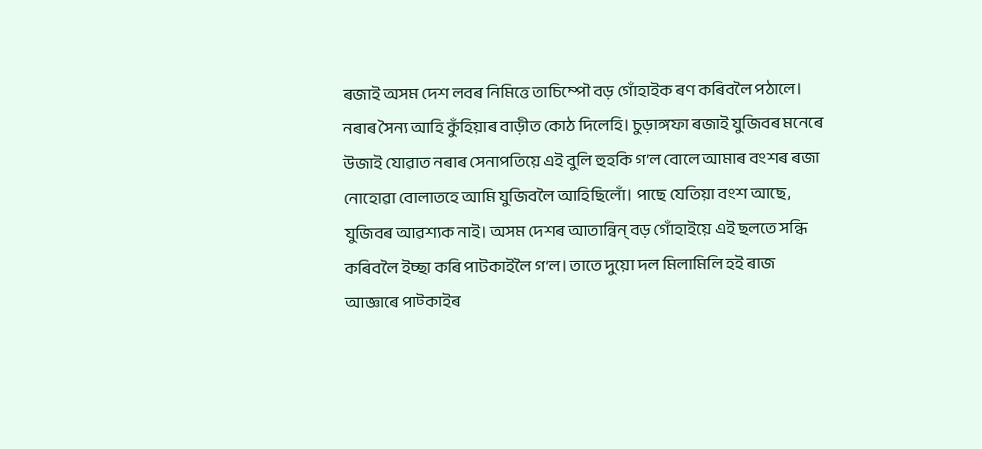ৰজাই অসম দেশ লবৰ নিমিত্তে তাচিম্পৌ বড় গোঁহাইক ৰণ কৰিবলৈ পঠালে। নৰাৰ সৈন্য আহি কুঁহিয়াৰ বাড়ীত কোঠ দিলেহি। চুড়াঙ্গফা ৰজাই যুজিবৰ মনেৰে উজাই যোৱাত নৰাৰ সেনাপতিয়ে এই বুলি হুহকি গ’ল বোলে আমাৰ বংশৰ ৰজা নোহোৱা বোলাতহে আমি যুজিবলৈ আহিছিলোঁ। পাছে যেতিয়া বংশ আছে, যুজিবৰ আৱশ্যক নাই। অসম দেশৰ আতান্বিন্ বড় গোঁহাইয়ে এই ছলতে সন্ধি কৰিবলৈ ইচ্ছা কৰি পাটকাইলৈ গ’ল। তাতে দুয়ো দল মিলামিলি হই ৰাজ আজ্ঞাৰে পাট্কাইৰ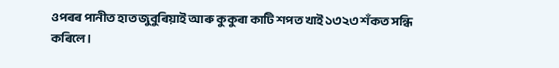ওপৰৰ পানীত হাত জুবুৰিয়াই আৰু কুকুৰা কাটি শপত খাই ১৩২৩ শঁকত সন্ধি কৰিলে।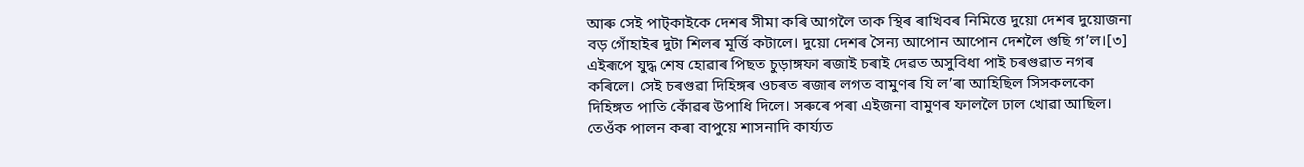আৰু সেই পাট্কাইকে দেশৰ সীমা কৰি আগলৈ তাক স্থিৰ ৰাখিবৰ নিমিত্তে দুয়ো দেশৰ দুয়োজনা বড় গোঁহাইৰ দুটা শিলৰ মূৰ্ত্তি কটালে। দুয়ো দেশৰ সৈন্য আপোন আপোন দেশলৈ গুছি গ’ল।[৩] এইৰূপে যুদ্ধ শেষ হোৱাৰ পিছত চুড়াঙ্গফা ৰজাই চৰাই দেৱত অসুবিধা পাই চৰগুৱাত নগৰ কৰিলে। সেই চৰগুৱা দিহিঙ্গৰ ওচৰত ৰজাৰ লগত বামুণৰ যি ল’ৰা আহিছিল সিসকলকো দিহিঙ্গত পাতি কোঁৱৰ উপাধি দিলে। সৰুৰে পৰা এইজনা বামুণৰ ফাললৈ ঢাল খোৱা আছিল। তেওঁক পালন কৰা বাপুয়ে শাসনাদি কাৰ্য্যত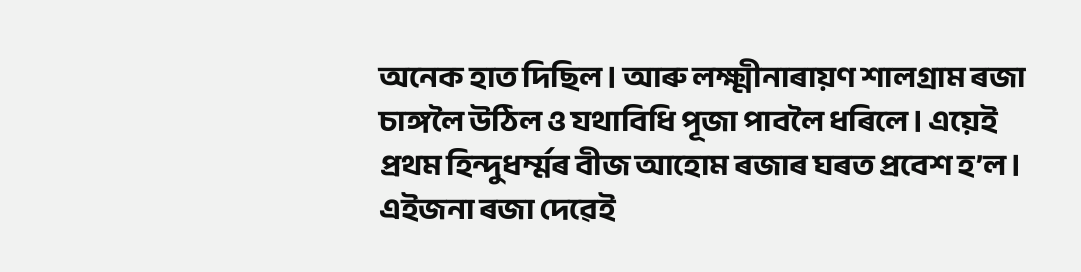অনেক হাত দিছিল। আৰু লক্ষ্মীনাৰায়ণ শালগ্ৰাম ৰজা চাঙ্গলৈ উঠিল ও যথাবিধি পূজা পাবলৈ ধৰিলে। এয়েই প্ৰথম হিন্দুধৰ্ম্মৰ বীজ আহোম ৰজাৰ ঘৰত প্ৰবেশ হ’ল। এইজনা ৰজা দেৱেই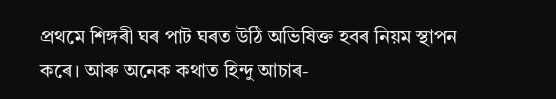প্ৰথমে শিঙ্গৰী ঘৰ পাট ঘৰত উঠি অভিষিক্ত হবৰ নিয়ম স্থাপন কৰে। আৰু অনেক কথাত হিন্দু আচাৰ-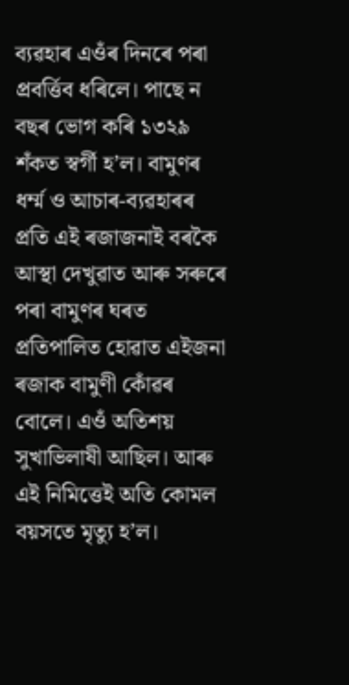ব্যৱহাৰ এওঁৰ দিনৰে পৰা প্ৰবৰ্ত্তিব ধৰিলে। পাছে ন বছৰ ভোগ কৰি ১৩২৯ শঁকত স্বৰ্গী হ’ল। বামুণৰ ধৰ্ম্ম ও আচাৰ-ব্যৱহাৰৰ প্ৰতি এই ৰজাজনাই বৰকৈ আস্থা দেখুৱাত আৰু সৰুৰে পৰা বামুণৰ ঘৰত প্ৰতিপালিত হোৱাত এইজনা ৰজাক বামুণী কোঁৱৰ বোলে। এওঁ অতিশয় সুখাভিলাষী আছিল। আৰু এই নিমিত্তেই অতি কোমল বয়সতে মৃত্যু হ’ল।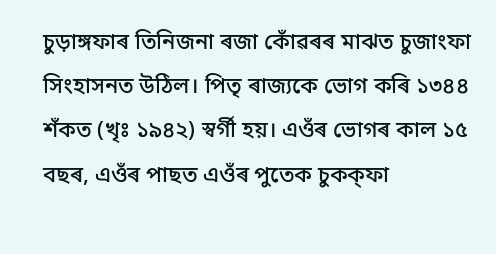চুড়াঙ্গফাৰ তিনিজনা ৰজা কোঁৱৰৰ মাঝত চুজাংফা সিংহাসনত উঠিল। পিতৃ ৰাজ্যকে ভোগ কৰি ১৩৪৪ শঁকত (খৃঃ ১৯৪২) স্বৰ্গী হয়। এওঁৰ ভোগৰ কাল ১৫ বছৰ, এওঁৰ পাছত এওঁৰ পুতেক চুকক্ফা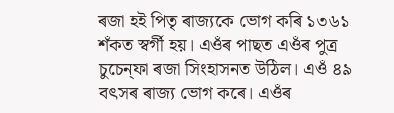ৰজা হই পিতৃ ৰাজ্যকে ভোগ কৰি ১৩৬১ শঁকত স্বৰ্গী হয়। এওঁৰ পাছত এওঁৰ পুত্ৰ চুচেন্ফা ৰজা সিংহাসনত উঠিল। এওঁ ৪৯ বৎসৰ ৰাজ্য ভোগ কৰে। এওঁৰ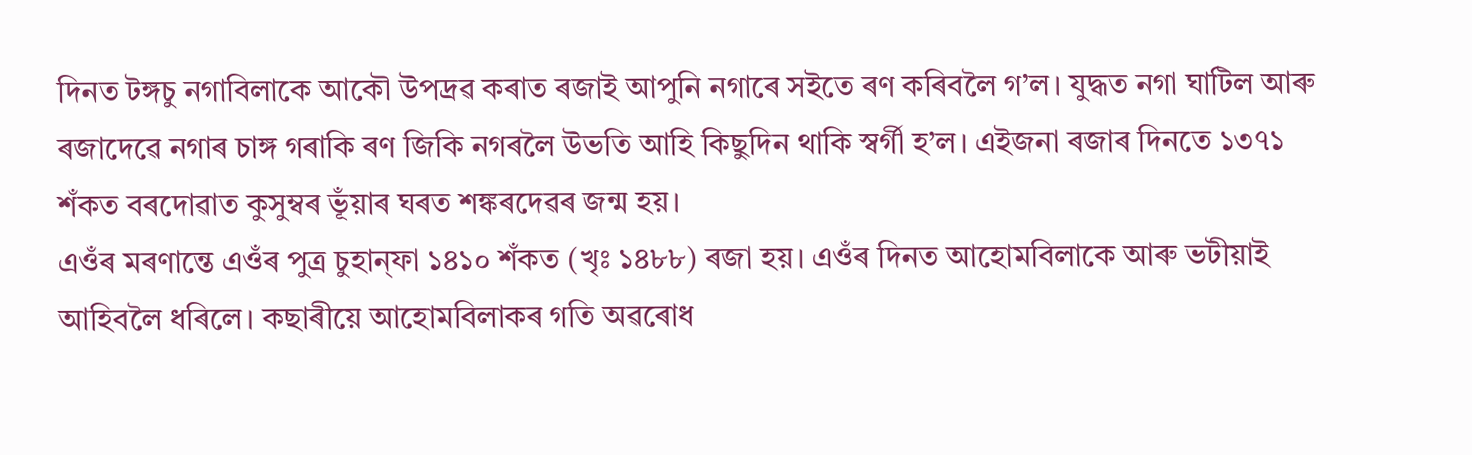দিনত টঙ্গচু নগাবিলাকে আকৌ উপদ্ৰৱ কৰাত ৰজাই আপুনি নগাৰে সইতে ৰণ কৰিবলৈ গ’ল। যুদ্ধত নগা ঘাটিল আৰু ৰজাদেৱে নগাৰ চাঙ্গ গৰাকি ৰণ জিকি নগৰলৈ উভতি আহি কিছুদিন থাকি স্বৰ্গী হ’ল। এইজনা ৰজাৰ দিনতে ১৩৭১ শঁকত বৰদোৱাত কুসুম্বৰ ভূঁয়াৰ ঘৰত শঙ্কৰদেৱৰ জন্ম হয়।
এওঁৰ মৰণান্তে এওঁৰ পুত্ৰ চুহান্ফা ১৪১০ শঁকত (খৃঃ ১৪৮৮) ৰজা হয়। এওঁৰ দিনত আহোমবিলাকে আৰু ভটীয়াই আহিবলৈ ধৰিলে। কছাৰীয়ে আহোমবিলাকৰ গতি অৱৰোধ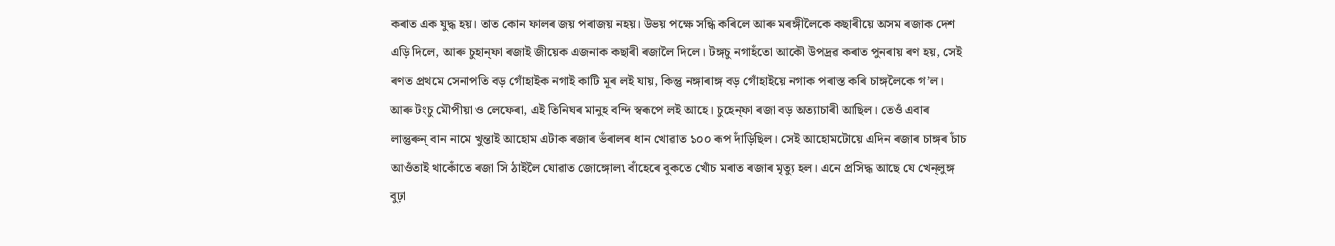কৰাত এক যুদ্ধ হয়। তাত কোন ফালৰ জয় পৰাজয় নহয়। উভয় পক্ষে সন্ধি কৰিলে আৰু মৰঙ্গীলৈকে কছাৰীয়ে অসম ৰজাক দেশ এড়ি দিলে, আৰু চুহান্ফা ৰজাই জীয়েক এজনাক কছাৰী ৰজালৈ দিলে। টঙ্গচু নগাহঁতো আকৌ উপদ্ৰৱ কৰাত পুনৰায় ৰণ হয়, সেই ৰণত প্ৰথমে সেনাপতি বড় গোঁহাইক নগাই কাটি মূৰ লই যায়, কিন্তু নঙ্গাৰাঙ্গ বড় গোঁহাইয়ে নগাক পৰাস্ত কৰি চাঙ্গলৈকে গ’ল। আৰু টংচু মৌপীয়া ও লেফেৰা, এই তিনিঘৰ মানুহ বন্দি স্বৰূপে লই আহে। চুহেন্ফা ৰজা বড় অত্যাচাৰী আছিল। তেওঁ এবাৰ লান্তুৰুন্ বান নামে খুন্তাই আহোম এটাক ৰজাৰ ভঁৰালৰ ধান খোৱাত ১০০ ৰূপ দাঁড়িছিল। সেই আহোমটোয়ে এদিন ৰজাৰ চাঙ্গৰ চাঁচ আওঁতাই থাকোঁতে ৰজা সি ঠাইলৈ যোৱাত জোঙ্গোল৷ বাঁহেৰে বুকতে খোঁচ মৰাত ৰজাৰ মৃত্যু হল। এনে প্ৰসিদ্ধ আছে যে খেন্লুঙ্গ বুঢ়া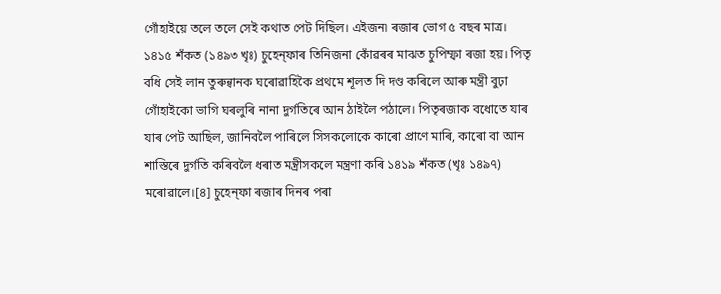গোঁহাইয়ে তলে তলে সেই কথাত পেট দিছিল। এইজন৷ ৰজাৰ ভোগ ৫ বছৰ মাত্ৰ।
১৪১৫ শঁকত (১৪৯৩ খৃঃ) চুহেন্ফাৰ তিনিজনা কোঁৱৰৰ মাঝত চুপিম্ফা ৰজা হয়। পিতৃ বধি সেই লান তুৰুন্বানক ঘৰোৱাহিকৈ প্ৰথমে শূলত দি দণ্ড কৰিলে আৰু মন্ত্ৰী বুঢ়া গোঁহাইকো ভাগি ঘৰলুৰি নানা দুৰ্গতিৰে আন ঠাইলৈ পঠালে। পিতৃৰজাক বধোতে যাৰ যাৰ পেট আছিল, জানিবলৈ পাৰিলে সিসকলোকে কাৰো প্ৰাণে মাৰি, কাৰো বা আন শাস্তিৰে দুৰ্গতি কৰিবলৈ ধৰাত মন্ত্ৰীসকলে মন্ত্ৰণা কৰি ১৪১৯ শঁকত (খৃঃ ১৪৯৭) মৰোৱালে।[৪] চুহেন্ফা ৰজাৰ দিনৰ পৰা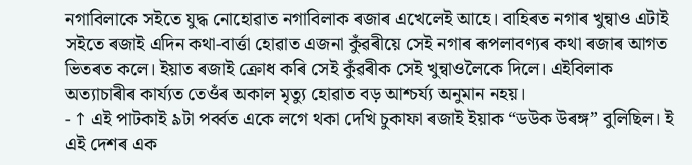নগাবিলাকে সইতে যুদ্ধ নোহোৱাত নগাবিলাক ৰজাৰ এখেলেই আহে। বাহিৰত নগাৰ খুন্বাও এটাই সইতে ৰজাই এদিন কথা-বাৰ্ত্তা হোৱাত এজনা কুঁৱৰীয়ে সেই নগাৰ ৰূপলাবণ্যৰ কথা ৰজাৰ আগত ভিতৰত কলে। ইয়াত ৰজাই ক্ৰোধ কৰি সেই কুঁৱৰীক সেই খুন্বাওলৈকে দিলে। এইবিলাক অত্যাচাৰীৰ কাৰ্য্যত তেওঁৰ অকাল মৃত্যু হোৱাত বড় আশ্চৰ্য্য অনুমান নহয়।
- ↑ এই পাটকাই ৯টা পৰ্ব্বত একে লগে থকা দেখি চুকাফা ৰজাই ইয়াক “ডউক উৰঙ্গ” বুলিছিল। ই এই দেশৰ এক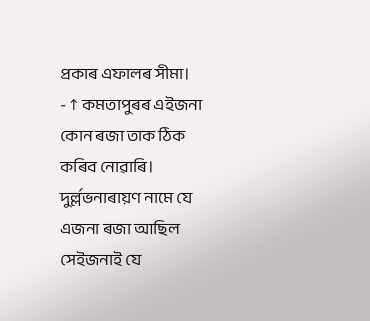প্ৰকাৰ এফালৰ সীমা।
- ↑ কমতাপুৰৰ এইজনা কোন ৰজা তাক ঠিক কৰিব নোৱাৰি। দুৰ্ল্লভনাৰায়ণ নামে যে এজনা ৰজা আছিল সেইজনাই যে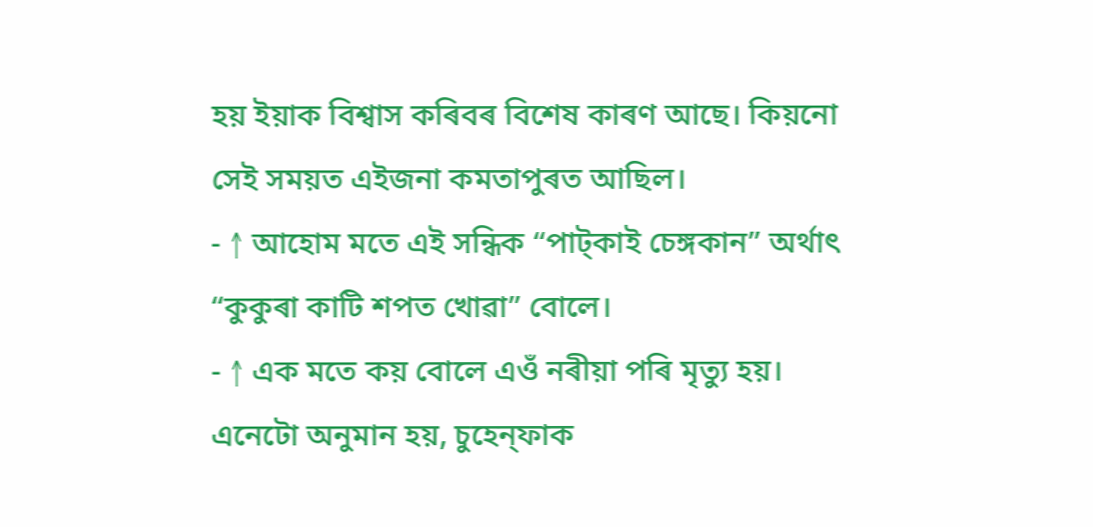হয় ইয়াক বিশ্বাস কৰিবৰ বিশেষ কাৰণ আছে। কিয়নো সেই সময়ত এইজনা কমতাপুৰত আছিল।
- ↑ আহোম মতে এই সন্ধিক “পাট্কাই চেঙ্গকান” অৰ্থাৎ “কুকুৰা কাটি শপত খোৱা” বোলে।
- ↑ এক মতে কয় বোলে এওঁ নৰীয়া পৰি মৃত্যু হয়। এনেটো অনুমান হয়, চুহেন্ফাক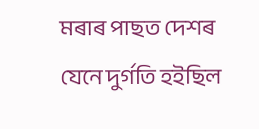মৰাৰ পাছত দেশৰ যেনে দুৰ্গতি হইছিল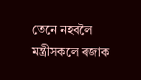তেনে নহবলৈ মন্ত্ৰীসকলে ৰজাক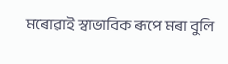মৰোৱাই স্বাভাবিক ৰূপে মৰা বুলি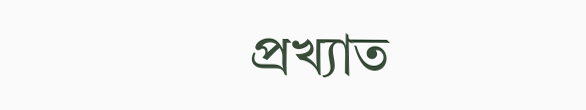প্ৰখ্যাত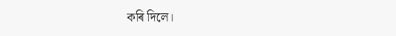কৰি দিলে।